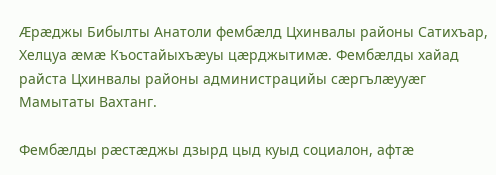Æрæджы Бибылты Анатоли фембæлд Цхинвалы районы Сатихъар, Хелцуа æмæ Къостайыхъæуы цæрджытимæ. Фембæлды хайад райста Цхинвалы районы администрацийы сæргълæууæг Мамытаты Вахтанг.

Фембæлды рæстæджы дзырд цыд куыд социалон, афтæ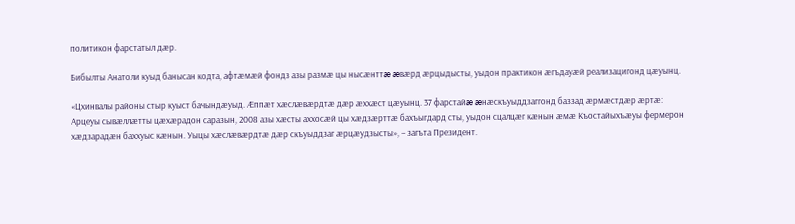политикон фарстатыл дæр.

Бибылты Анатоли куыд банысан кодта, афтæмæй фондз азы размæ цы нысæнттæ æвæрд æрцыдысты, уыдон практикон æгъдауæй реализацигонд цæуынц.

«Цхинвалы районы стыр куыст бачындæуыд. Æппæт хæслæвæрдтæ дæр æххæст цæуынц. 37 фарстайæ æнæскъуыддзаггонд баззад æрмæстдæр æртæ: Арцеуы сывæллæтты цæхæрадон саразын, 2008 азы хæсты аххосæй цы хæдзæрттæ бахъыгдард сты, уыдон сцалцæг кæнын æмæ Къостайыхъæуы фермерон хæдзарадæн баххуыс кæнын. Уыцы хæслæвæрдтæ дæр скъуыддзаг æрцæудзысты», – загъта Президент.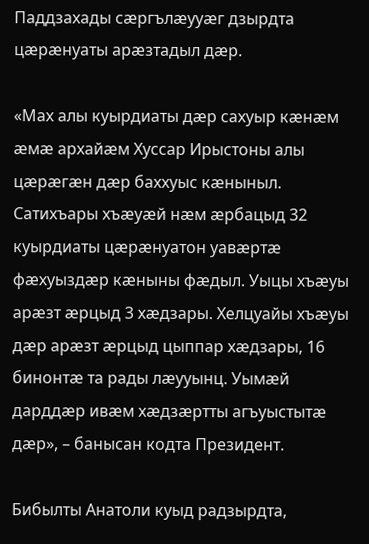Паддзахады сæргълæууæг дзырдта цæрæнуаты арæзтадыл дæр.

«Мах алы куырдиаты дæр сахуыр кæнæм æмæ архайæм Хуссар Ирыстоны алы цæрæгæн дæр баххуыс кæныныл. Сатихъары хъæуæй нæм æрбацыд 32 куырдиаты цæрæнуатон уавæртæ фæхуыздæр кæныны фæдыл. Уыцы хъæуы арæзт æрцыд 3 хæдзары. Хелцуайы хъæуы дæр арæзт æрцыд цыппар хæдзары, 16 бинонтæ та рады лæууынц. Уымæй дарддæр ивæм хæдзæртты агъуыстытæ дæр», – банысан кодта Президент.

Бибылты Анатоли куыд радзырдта,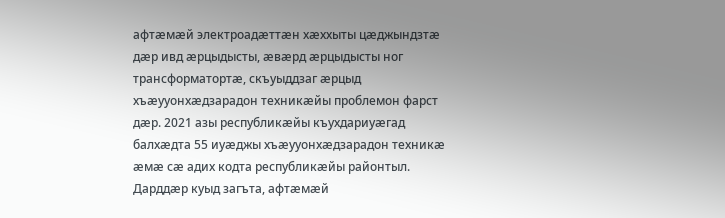афтæмæй электроадæттæн хæххыты цæджындзтæ дæр ивд æрцыдысты, æвæрд æрцыдысты ног трансформатортæ, скъуыддзаг æрцыд хъæууонхæдзарадон техникæйы проблемон фарст дæр. 2021 азы республикæйы къухдариуæгад балхæдта 55 иуæджы хъæууонхæдзарадон техникæ æмæ сæ адих кодта республикæйы районтыл. Дарддæр куыд загъта, афтæмæй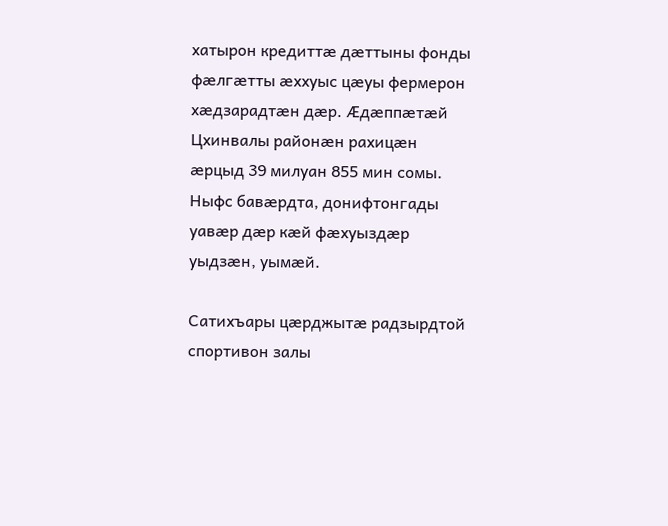хатырон кредиттæ дæттыны фонды фæлгæтты æххуыс цæуы фермерон хæдзарадтæн дæр. Æдæппæтæй Цхинвалы районæн рахицæн æрцыд 39 милуан 855 мин сомы. Ныфс бавæрдта, донифтонгады уавæр дæр кæй фæхуыздæр уыдзæн, уымæй.

Сатихъары цæрджытæ радзырдтой  спортивон залы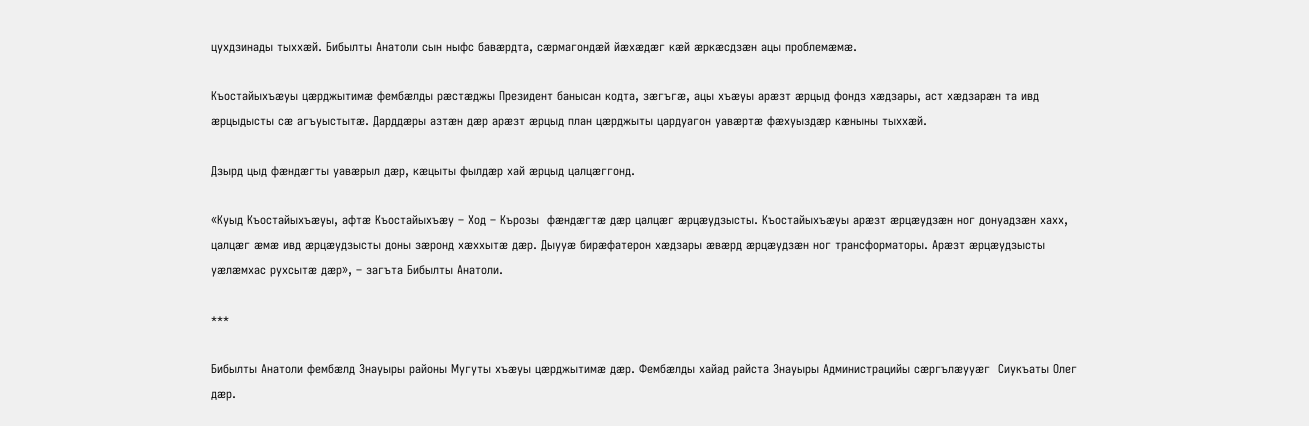цухдзинады тыххæй. Бибылты Анатоли сын ныфс бавæрдта, сæрмагондæй йæхæдæг кæй æркæсдзæн ацы проблемæмæ.

Къостайыхъæуы цæрджытимæ фембæлды рæстæджы Президент банысан кодта, зæгъгæ, ацы хъæуы арæзт æрцыд фондз хæдзары, аст хæдзарæн та ивд æрцыдысты сæ агъуыстытæ. Дарддæры азтæн дæр арæзт æрцыд план цæрджыты цардуагон уавæртæ фæхуыздæр кæныны тыххæй.

Дзырд цыд фæндæгты уавæрыл дæр, кæцыты фылдæр хай æрцыд цалцæггонд.

«Куыд Къостайыхъæуы, афтæ Къостайыхъæу – Ход – Кърозы  фæндæгтæ дæр цалцæг æрцæудзысты. Къостайыхъæуы арæзт æрцæудзæн ног донуадзæн хахх, цалцæг æмæ ивд æрцæудзысты доны зæронд хæххытæ дæр. Дыууæ бирæфатерон хæдзары æвæрд æрцæудзæн ног трансформаторы. Арæзт æрцæудзысты уæлæмхас рухсытæ дæр», – загъта Бибылты Анатоли.

***

Бибылты Анатоли фембæлд Знауыры районы Мугуты хъæуы цæрджытимæ дæр. Фембæлды хайад райста Знауыры Администрацийы сæргълæууæг  Сиукъаты Олег дæр.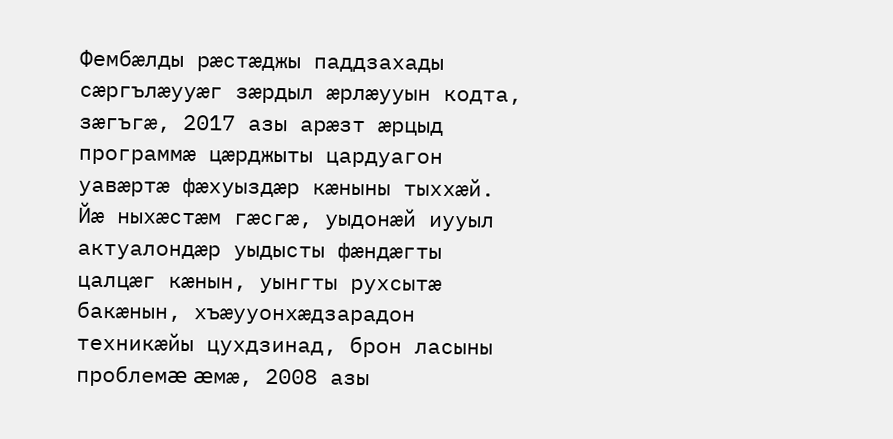Фембæлды рæстæджы паддзахады сæргълæууæг зæрдыл æрлæууын кодта, зæгъгæ, 2017 азы арæзт æрцыд программæ цæрджыты цардуагон уавæртæ фæхуыздæр кæныны тыххæй. Йæ ныхæстæм гæсгæ, уыдонæй иууыл актуалондæр уыдысты фæндæгты цалцæг кæнын, уынгты рухсытæ бакæнын, хъæууонхæдзарадон техникæйы цухдзинад, брон ласыны проблемæ æмæ, 2008 азы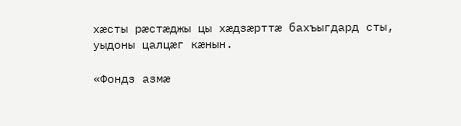хæсты рæстæджы цы хæдзæрттæ бахъыгдард сты, уыдоны цалцæг кæнын.

«Фондз азмæ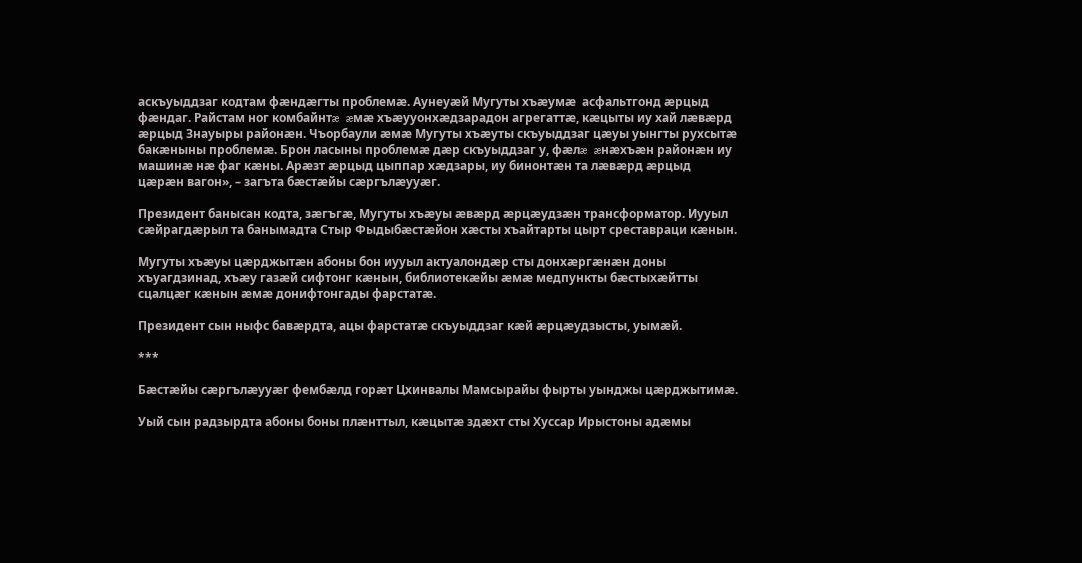аскъуыддзаг кодтам фæндæгты проблемæ. Аунеуæй Мугуты хъæумæ  асфальтгонд æрцыд фæндаг. Райстам ног комбайнтæ æмæ хъæууонхæдзарадон агрегаттæ, кæцыты иу хай лæвæрд æрцыд Знауыры районæн. Чъорбаули æмæ Мугуты хъæуты скъуыддзаг цæуы уынгты рухсытæ бакæныны проблемæ. Брон ласыны проблемæ дæр скъуыддзаг у, фæлæ æнæхъæн районæн иу машинæ нæ фаг кæны. Арæзт æрцыд цыппар хæдзары, иу бинонтæн та лæвæрд æрцыд цæрæн вагон», – загъта бæстæйы сæргълæууæг.

Президент банысан кодта, зæгъгæ, Мугуты хъæуы æвæрд æрцæудзæн трансформатор. Иууыл сæйрагдæрыл та банымадта Стыр Фыдыбæстæйон хæсты хъайтарты цырт среставраци кæнын.

Мугуты хъæуы цæрджытæн абоны бон иууыл актуалондæр сты донхæргæнæн доны хъуагдзинад, хъæу газæй сифтонг кæнын, библиотекæйы æмæ медпункты бæстыхæйтты сцалцæг кæнын æмæ донифтонгады фарстатæ.

Президент сын ныфс бавæрдта, ацы фарстатæ скъуыддзаг кæй æрцæудзысты, уымæй.

***

Бæстæйы сæргълæууæг фембæлд горæт Цхинвалы Мамсырайы фырты уынджы цæрджытимæ.

Уый сын радзырдта абоны боны плæнттыл, кæцытæ здæхт сты Хуссар Ирыстоны адæмы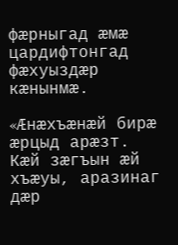фæрныгад æмæ цардифтонгад фæхуыздæр кæнынмæ.

«Æнæхъæнæй бирæ æрцыд арæзт. Кæй зæгъын æй хъæуы, аразинаг дæр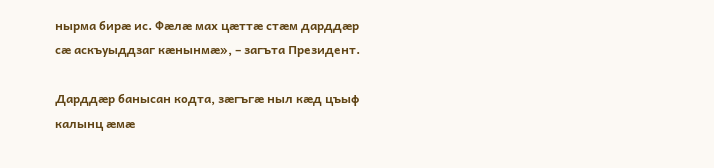нырма бирæ ис. Фæлæ мах цæттæ стæм дарддæр сæ аскъуыддзаг кæнынмæ», – загъта Президент.

Дарддæр банысан кодта, зæгъгæ ныл кæд цъыф калынц æмæ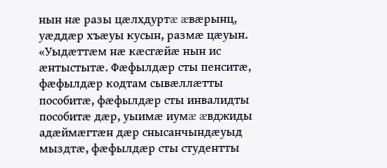нын нæ разы цæлхдуртæ æвæрынц, уæддæр хъæуы кусын, размæ цæуын. «Уыдæттæм нæ кæсгæйæ нын ис æнтыстытæ. Фæфылдæр сты пенситæ, фæфылдæр кодтам сывæллæтты пособитæ, фæфылдæр сты инвалидты пособитæ дæр, уыимæ иумæ æвджиды адæймæгтæн дæр снысанчындæуыд мыздтæ, фæфылдæр сты студентты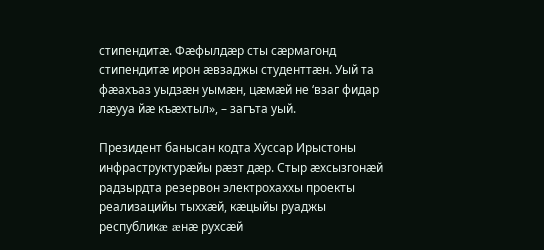стипендитæ. Фæфылдæр сты сæрмагонд стипендитæ ирон æвзаджы студенттæн. Уый та фæахъаз уыдзæн уымæн, цæмæй не ‘взаг фидар лæууа йæ къæхтыл», – загъта уый.

Президент банысан кодта Хуссар Ирыстоны инфраструктурæйы рæзт дæр. Стыр æхсызгонæй радзырдта резервон электрохаххы проекты реализацийы тыххæй, кæцыйы руаджы республикæ æнæ рухсæй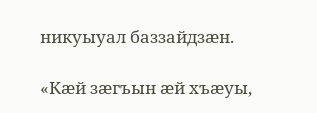никуыуал баззайдзæн.

«Кæй зæгъын æй хъæуы,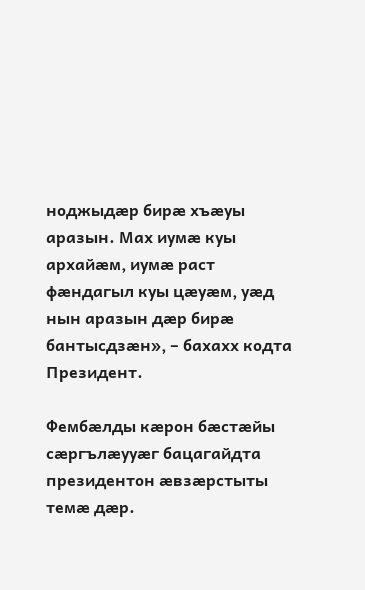ноджыдæр бирæ хъæуы аразын. Мах иумæ куы архайæм, иумæ раст фæндагыл куы цæуæм, уæд нын аразын дæр бирæ бантысдзæн», – бахахх кодта Президент.

Фембæлды кæрон бæстæйы сæргълæууæг бацагайдта президентон æвзæрстыты темæ дæр.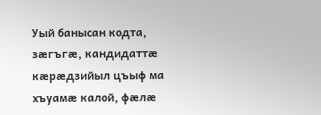Уый банысан кодта, зæгъгæ, кандидаттæ кæрæдзийыл цъыф ма хъуамæ калой, фæлæ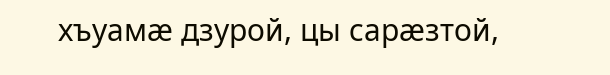хъуамæ дзурой, цы сарæзтой,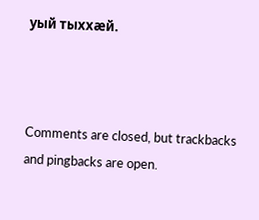уый тыххæй.



Comments are closed, but trackbacks and pingbacks are open.